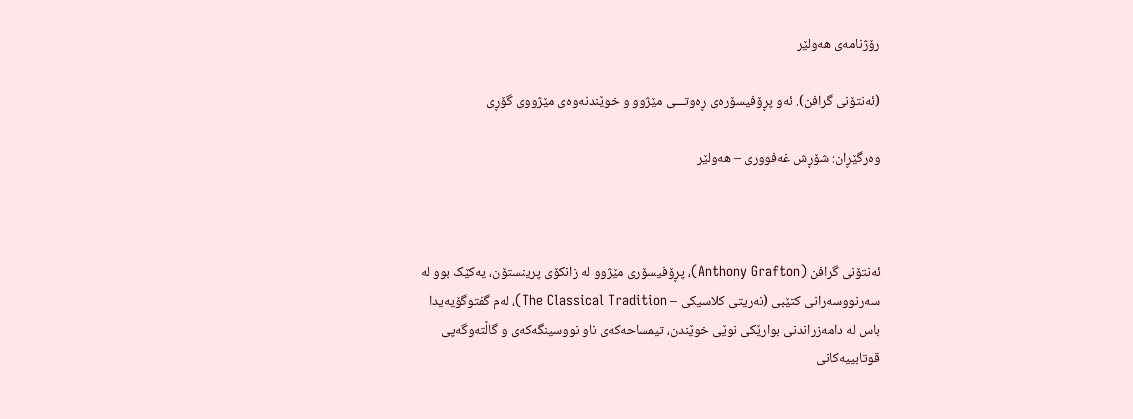رۆژنامەی ھەولێر

(ئەنتۆنی گرافن). ئەو پڕۆفیسۆرەی ڕەوتـــی مێژوو و خوێندنەوەی مێژووی گۆڕی

وەرگێڕان: شۆڕش غەفووری – هەولێر



ئەنتۆنی گرافن (Anthony Grafton)، پڕۆفیسۆری مێژوو لە زانکۆی پرینستۆن، یەکێک بوو لە سەرنووسەرانی کتێبی (نەریتی کلاسیکی – The Classical Tradition)، لەم گفتوگۆیەیدا باس لە دامەزراندنی بوارێکی نوێی خوێندن، تیمساحەکەی ناو نووسینگەکەی و گاڵتەوگەپی قوتابییەکانی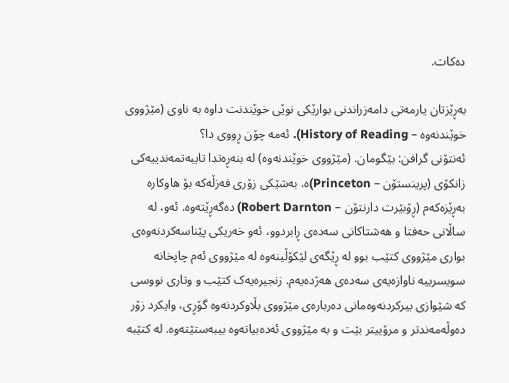دەکات.

بەڕێزتان یارمەتی دامەزراندنی بوارێکی نوێی خوێندنت داوە بە ناوی (مێژووی خوێندنەوە – History of Reading). ئەمە چۆن ڕووی دا؟
ئەنتۆنی گرافن: بێگومان. (مێژووی خوێندنەوە) لە بنەڕەتدا تایبەتمەندییەکی زانکۆی (پرینستۆن – Princeton)ە. بەشێکی زۆری فەزڵەکە بۆ هاوکارە بەڕێزەکەم (ڕۆبێرت دارنتۆن – Robert Darnton) دەگەڕێتەوە. ئەو، لە ساڵانی حەفتا و هەشتاکانی سەدەی ڕابردوو، ئەو خەریکی پێناسەکردنەوەی بواری مێژووی کتێب بوو لە ڕێگەی لێکۆڵینەوە لە مێژووی ئەم چاپخانە سویسرییە ناوازەیەی سەدەی هەژدەیەم. زنجیرەیەک کتێب و وتاری نووسی کە شێوازی بیرکردنەوەمانی دەربارەی مێژووی بڵاوکردنەوە گۆڕی، وایکرد زۆر دەوڵەمەندتر و مرۆییتر بێت و بە مێژووی ئەدەبیاتەوە بیبەستێتەوە. لە کتێبە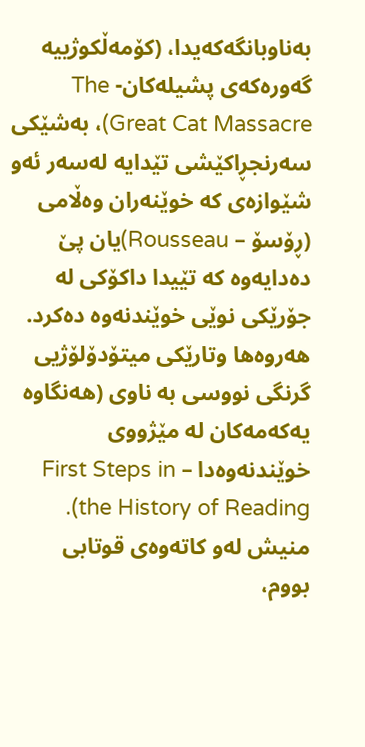بەناوبانگەکەیدا، (کۆمەڵکوژییە گەورەکەی پشیلەکان- The Great Cat Massacre)، بەشێکی سەرنجڕاکێشی تێدایە لەسەر ئەو شێوازەی کە خوێنەران وەڵامی (ڕۆسۆ – Rousseau)یان پێ دەدایەوە کە تێیدا داکۆکی لە جۆرێکی نوێی خوێندنەوە دەکرد. هەروەها وتارێکی میتۆدۆلۆژیی گرنگی نووسی بە ناوی (هەنگاوە یەکەمەکان لە مێژووی خوێندنەوەدا – First Steps in the History of Reading). منیش لەو کاتەوەی قوتابی بووم،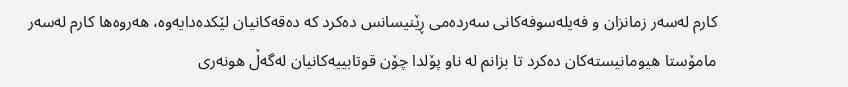کارم لەسەر زمانزان و فەیلەسوفەکانی سەردەمی ڕێنیسانس دەکرد کە دەقەکانیان لێکدەدایەوە، هەروەها کارم لەسەر مامۆستا هیومانیستەکان دەکرد تا بزانم لە ناو پۆلدا چۆن قوتابییەکانیان لەگەڵ هونەری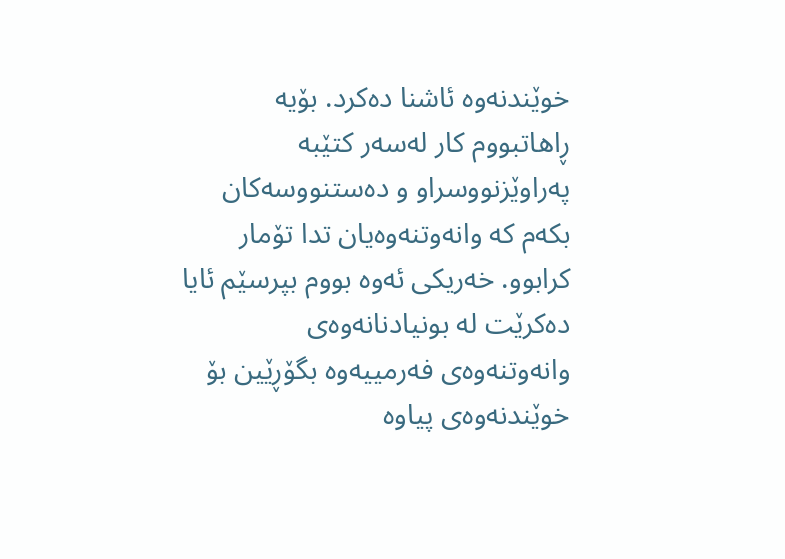خوێندنەوە ئاشنا دەکرد. بۆیە ڕاهاتبووم کار لەسەر کتێبە پەراوێزنووسراو و دەستنووسەکان بکەم کە وانەوتنەوەیان تدا تۆمار کرابوو. خەریکی ئەوە بووم بپرسێم ئایا دەکرێت لە بونیادنانەوەی وانەوتنەوەی فەرمییەوە بگۆڕێین بۆ خوێندنەوەی پیاوە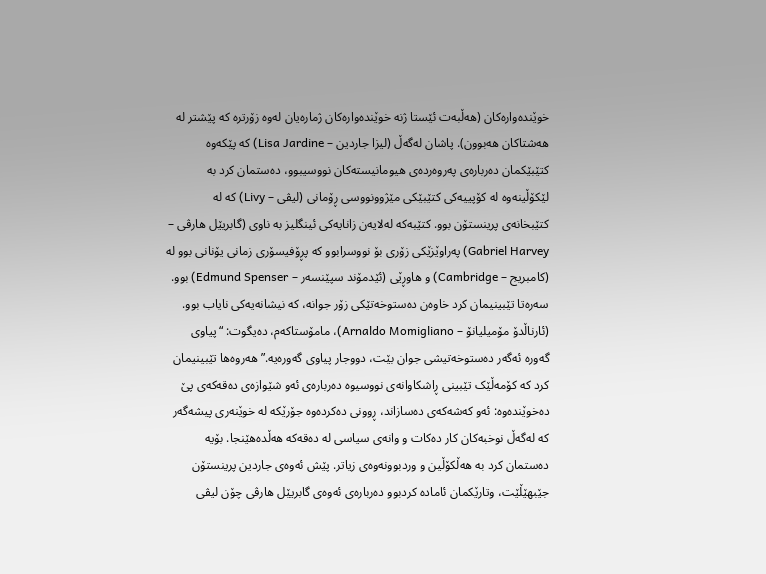خوێندەوارەکان (هەڵبەت ئێستا ژنە خوێندەوارەکان ژمارەیان لەوە زۆرترە کە پێشتر لە هەشتاکان هەبوون). پاشان لەگەڵ (لیزا جاردین – Lisa Jardine) کە پێکەوە کتێبێکمان دەربارەی پەروەردەی هیومانیستەکان نووسیبوو، دەستمان کرد بە لێکۆڵینەوە لە کۆپییەکی کتێبێکی مێژوونووسی ڕۆمانی (لیڤی – Livy) کە لە کتێبخانەی پرینستۆن بوو. کتێبەکە لەلایەن زانایەکی ئینگلیز بە ناوی (گابریێل هارڤی – Gabriel Harvey) پەراوێزێکی زۆری بۆ نووسرابوو کە پڕۆفیسۆری زمانی یۆنانی بوو لە (کامبریج – Cambridge) و هاوڕێی (ئێدمۆند سپێنسەر – Edmund Spenser) بوو. سەرەتا تێبینیمان کرد خاوەن دەستوخەتێکی زۆر جوانە، کە نیشانەیەکی نایاب بوو. (ئارناڵدۆ مۆمیلیانۆ – Arnaldo Momigliano)، مامۆستاکەم، دەیگوت: “پیاوی گەورە ئەگەر دەستوخەتیشی جوان بێت، دووجار پیاوی گەورەیە.” هەروەها تێبینیمان کرد کە کۆمەڵێک تێبینی ڕاشکاوانەی نووسیوە دەربارەی ئەو شێوازەی دەقەکەی پێ دەخوێندەوە: ئەو کەشەکەی دەسازاند، ڕوونی دەکردەوە جۆرێکە لە خوێنەری پیشەگەر کە لەگەڵ نوخبەکان کار دەکات و وانەی سیاسی لە دەقەکە هەڵدەهێنجا. بۆیە دەستمان کرد بە هەڵکۆڵین و وردبوونەوەی زیاتر. پێش ئەوەی جاردین پرینستۆن جێبهێڵێت، وتارێکمان ئامادە کردبوو دەربارەی ئەوەی گابریێل هارڤی چۆن لیڤی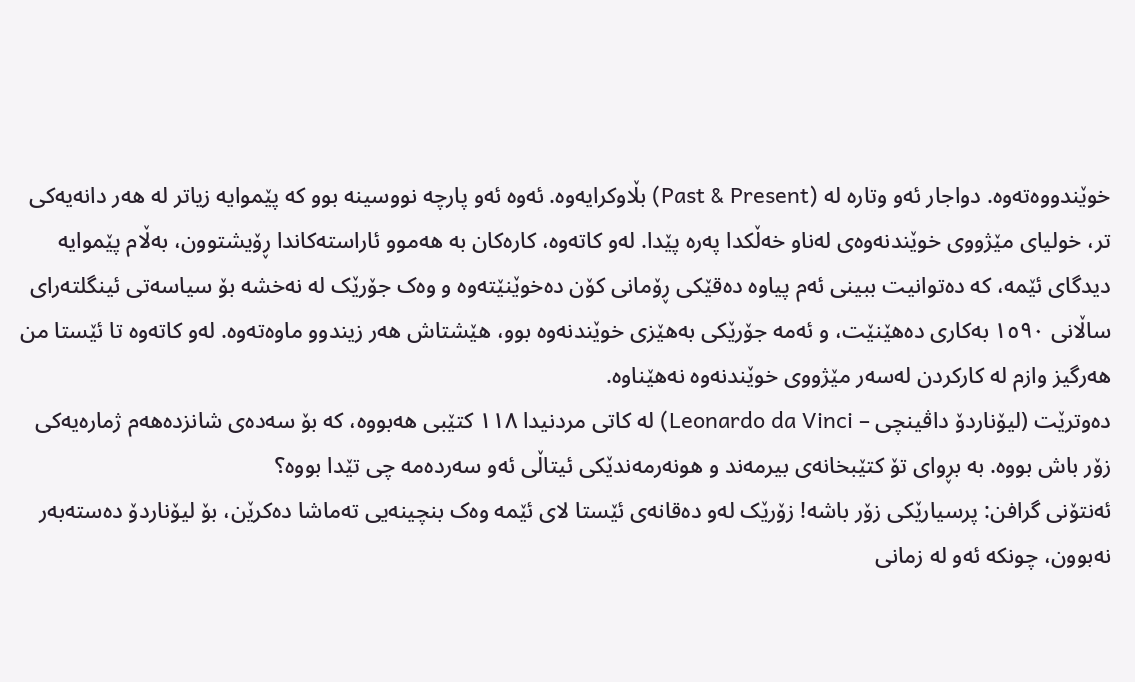خوێندووەتەوە. دواجار ئەو وتارە لە (Past & Present) بڵاوکرایەوە. ئەوە ئەو پارچە نووسینە بوو کە پێموایە زیاتر لە هەر دانەیەکی تر، خولیای مێژووی خوێندنەوەی لەناو خەڵکدا پەرە پێدا. لەو کاتەوە، کارەکان بە هەموو ئاراستەکاندا ڕۆیشتوون، بەڵام پێموایە دیدگای ئێمە، کە دەتوانیت ببینی ئەم پیاوە دەقێکی ڕۆمانی کۆن دەخوێنێتەوە و وەک جۆرێک لە نەخشە بۆ سیاسەتی ئینگلتەرای ساڵانی ١٥٩٠ بەکاری دەهێنێت، و ئەمە جۆرێکی بەهێزی خوێندنەوە بوو، هێشتاش هەر زیندوو ماوەتەوە. لەو کاتەوە تا ئێستا من هەرگیز وازم لە کارکردن لەسەر مێژووی خوێندنەوە نەهێناوە.
دەوترێت (لیۆناردۆ داڤینچی – Leonardo da Vinci) لە کاتی مردنیدا ١١٨ کتێبی هەبووە، کە بۆ سەدەی شانزدەهەم ژمارەیەکی زۆر باش بووە. بە بڕوای تۆ کتێبخانەی بیرمەند و هونەرمەندێکی ئیتاڵی ئەو سەردەمە چی تێدا بووە؟
ئەنتۆنی گرافن: پرسیارێکی زۆر باشە! زۆرێک لەو دەقانەی ئێستا لای ئێمە وەک بنچینەیی تەماشا دەکرێن، بۆ لیۆناردۆ دەستەبەر نەبوون، چونکە ئەو لە زمانی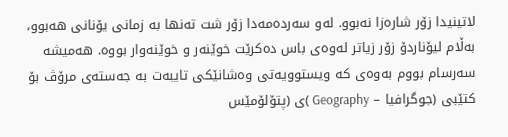لاتینیدا زۆر شارەزا نەبوو. لەو سەردەمەدا زۆر شت تەنها بە زمانی یۆنانی هەبوو، بەڵام لیۆناردۆ زۆر زیاتر لەوەی باس دەکرێت خوێنەر و خوێنەوار بووە. هەمیشە سەرسام بووم بەوەی کە ویستوویەتی وەشانێکی تایبەت بە جەستەی مرۆڤ بۆ کتێبی (جوگرافیا – Geography )ی (پتۆلۆمێس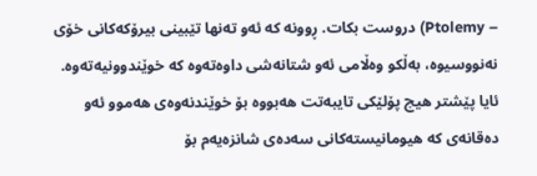– Ptolemy) دروست بکات. ڕوونە کە ئەو تەنها تێبینی بیرۆکەکانی خۆی نەنووسیوە، بەڵکو وەڵامی ئەو شتانەشی داوەتەوە کە خوێندوونیەتەوە.
ئایا پێشتر هیچ پۆلێکی تایبەتت هەبووە بۆ خوێندنەوەی هەموو ئەو دەقانەی کە هیومانیستەکانی سەدەی شانزەیەم بۆ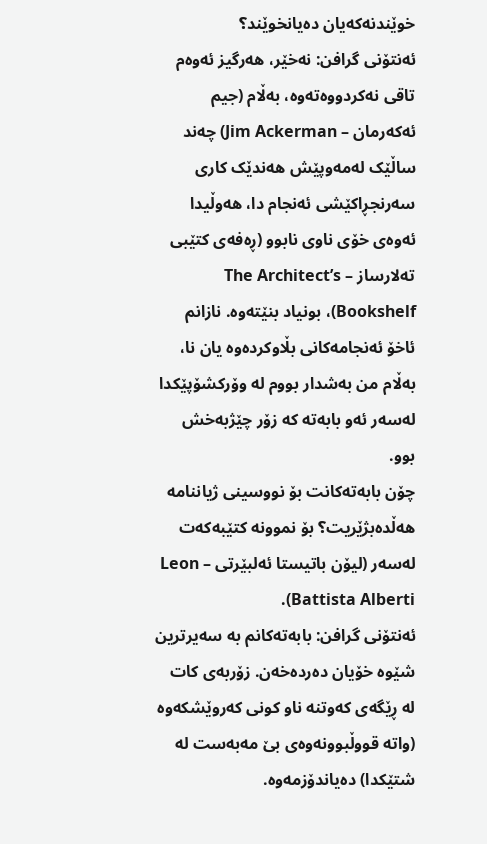خوێندنەکەیان دەیانخوێند؟
ئەنتۆنی گرافن: نەخێر، هەرگیز ئەوەم تاقی نەکردووەتەوە، بەڵام (جیم ئەکەرمان – Jim Ackerman) چەند ساڵێک لەمەوپێش هەندێک کاری سەرنجڕاکێشی ئەنجام دا، هەوڵیدا ئەوەی خۆی ناوی نابوو (ڕەفەی کتێبی تەلارساز – The Architect’s Bookshelf)، بونیاد بنێتەوە. نازانم ئاخۆ ئەنجامەکانی بڵاوکردەوە یان نا، بەڵام من بەشدار بووم لە وۆرکشۆپێکدا لەسەر ئەو بابەتە کە زۆر چێژبەخش بوو.
چۆن بابەتەکانت بۆ نووسینی ژیاننامە هەڵدەبژێریت؟ بۆ نموونە کتێبەکەت لەسەر (لیۆن باتیستا ئەلبێرتی – Leon Battista Alberti).
ئەنتۆنی گرافن: بابەتەکانم بە سەیرترین شێوە خۆیان دەردەخەن. زۆربەی کات لە ڕێگەی کەوتنە ناو کونی کەروێشکەوە (واتە قووڵبوونەوەی بێ مەبەست لە شتێکدا) دەیاندۆزمەوە.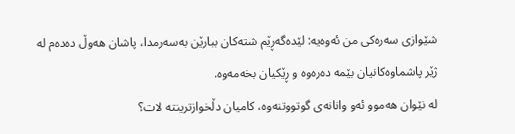شێوازی سەرەکی من ئەوەیە: لێدەگەڕێم شتەکان ببارێن بەسەرمدا، پاشان هەوڵ دەدەم لە ژێر پاشماوەکانیان بێمە دەرەوە و ڕێکیان بخەمەوە.
لە نێوان هەموو ئەو وانانەی گوتووتنەوە، کامیان دڵخوازترینتە لات؟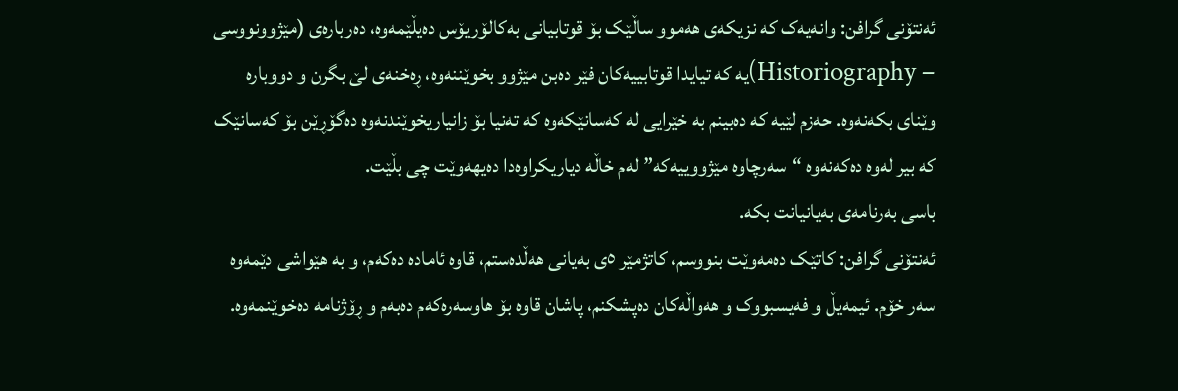ئەنتۆنی گرافن: وانەیەک کە نزیکەی هەموو ساڵێک بۆ قوتابیانی بەکالۆریۆس دەیڵێمەوە، دەربارەی (مێژوونووسی – Historiography)یە کە تیایدا قوتابییەکان فێر دەبن مێژوو بخوێننەوە، ڕەخنەی لێ بگرن و دووبارە وێنای بکەنەوە. حەزم لێیە کە دەبینم بە خێرایی لە کەسانێکەوە کە تەنیا بۆ زانیاریخوێندنەوە دەگۆڕێن بۆ کەسانێک کە بیر لەوە دەکەنەوە “سەرچاوە مێژووییەکە” لەم خاڵە دیاریکراوەدا دەیهەوێت چی بڵێت.
باسی بەرنامەی بەیانیانت بکە.
ئەنتۆنی گرافن: کاتێک دەمەوێت بنووسم، کاتژمێر ٥ی بەیانی هەڵدەستم، قاوە ئامادە دەکەم، و بە هێواشی دێمەوە سەر خۆم. ئیمەیڵ و فەیسبووک و هەواڵەکان دەپشکنم، پاشان قاوە بۆ هاوسەرەکەم دەبەم و ڕۆژنامە دەخوێنمەوە.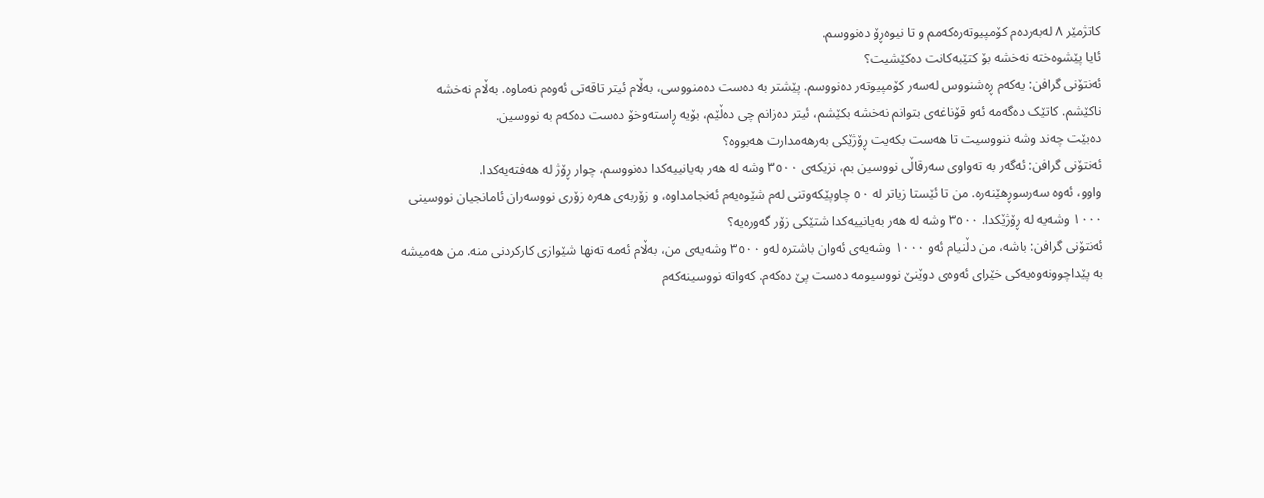کاتژمێر ٨ لەبەردەم کۆمپیوتەرەکەمم و تا نیوەڕۆ دەنووسم.
ئایا پێشوەختە نەخشە بۆ کتێبەکانت دەکێشیت؟
ئەنتۆنی گرافن: یەکەم ڕەشنووس لەسەر کۆمپیوتەر دەنووسم. پێشتر بە دەست دەمنووسی، بەڵام ئیتر تاقەتی ئەوەم نەماوە. بەڵام نەخشە ناکێشم. کاتێک دەگەمە ئەو قۆناغەی بتوانم نەخشە بکێشم، ئیتر دەزانم چی دەڵێم، بۆیە ڕاستەوخۆ دەست دەکەم بە نووسین.
دەبێت چەند وشە ننووسیت تا هەست بکەیت ڕۆژێکی بەرهەمدارت هەبووە؟
ئەنتۆنی گرافن: ئەگەر بە تەواوی سەرقاڵی نووسین بم، نزیکەی ٣٥٠٠ وشە لە هەر بەیانییەکدا دەنووسم، چوار ڕۆژ لە هەفتەیەکدا.
واوو، ئەوە سەرسوڕهێنەرە. من تا ئێستا زیاتر لە ٥٠ چاوپێکەوتنی لەم شێوەیەم ئەنجامداوە، و زۆربەی هەرە زۆری نووسەران ئامانجیان نووسینی ١٠٠٠ وشەیە لە ڕۆژێکدا. ٣٥٠٠ وشە لە هەر بەیانییەکدا شتێکی زۆر گەورەیە؟
ئەنتۆنی گرافن: باشە، من دڵنیام ئەو ١٠٠٠ وشەیەی ئەوان باشترە لەو ٣٥٠٠ وشەیەی من، بەڵام ئەمە تەنها شێوازی کارکردنی منە. من هەمیشە بە پێداچوونەوەیەکی خێرای ئەوەی دوێنێ نووسیومە دەست پێ دەکەم. کەواتە نووسینەکەم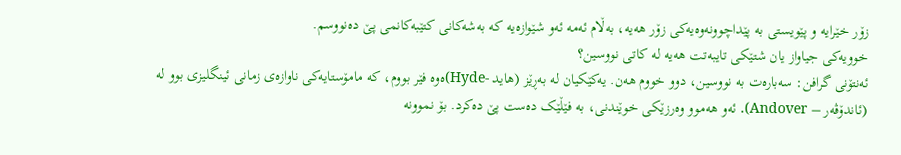زۆر خێرایە و پێویستی بە پێداچوونەوەیەکی زۆر هەیە، بەڵام ئەمە ئەو شێوازەیە کە بەشەکانی کتێبەکانمی پێ دەنووسم.
خوویەکی جیاواز یان شتێکی تایبەتت هەیە لە کاتی نووسین؟
ئەنتۆنی گرافن: سەبارەت بە نووسین، دوو خووم هەن. یەکێکیان لە بەڕێز (هاید -Hyde)ەوە فێر بووم، کە مامۆستایەکی ناوازەی زمانی ئینگلیزی بوو لە (ئاندۆڤەر – Andover). ئەو هەموو وەرزێکی خوێندنی، بە فێڵێک دەست پێ دەکرد. بۆ نموونە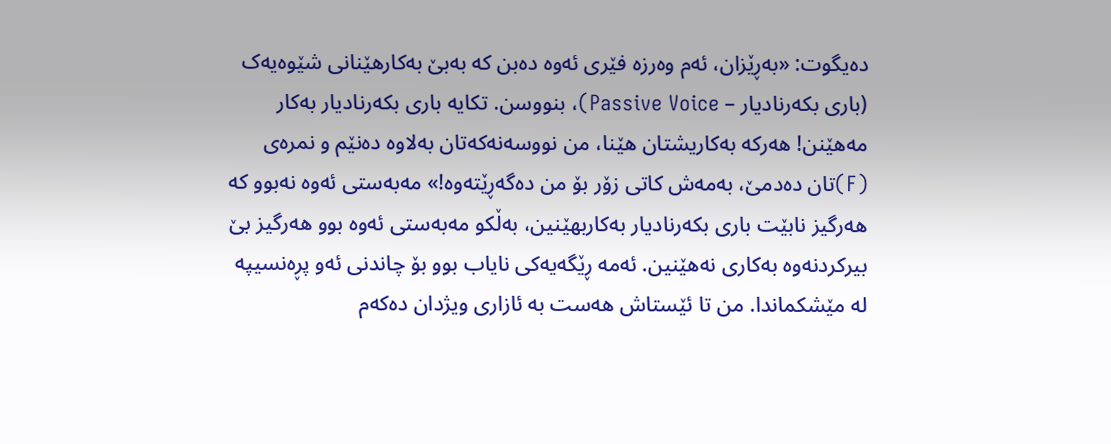دەیگوت: «بەڕێزان، ئەم وەرزە فێری ئەوە دەبن کە بەبێ بەکارهێنانی شێوەیەک (باری بکەرنادیار – Passive Voice)، بنووسن. تکایە باری بکەرنادیار بەکار مەهێنن! هەرکە بەکاریشتان هێنا، من نووسەنەکەتان بەلاوە دەنێم و نمرەی (F)تان دەدمێ، بەمەش کاتی زۆر بۆ من دەگەڕێتەوە!» مەبەستی ئەوە نەبوو کە هەرگیز نابێت باری بکەرنادیار بەکاربهێنین، بەڵکو مەبەستی ئەوە بوو هەرگیز بێ بیرکردنەوە بەکاری نەهێنین. ئەمە ڕێگەیەکی نایاب بوو بۆ چاندنی ئەو پڕەنسیپە لە مێشکماندا. من تا ئێستاش هەست بە ئازاری ویژدان دەکەم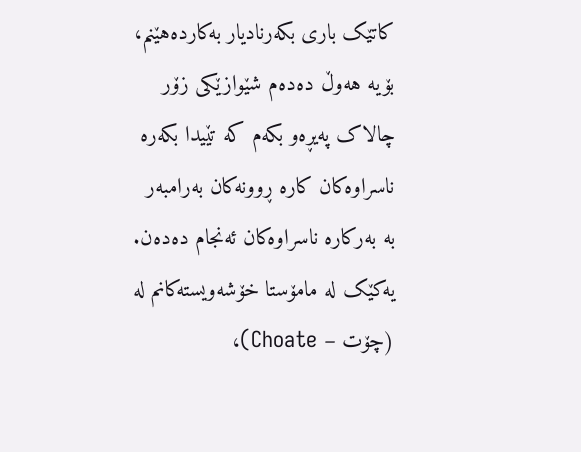کاتێک باری بکەرنادیار بەکاردەهێنم، بۆیە هەوڵ دەدەم شێوازێکی زۆر چالاک پەیڕەو بکەم کە تێیدا بکەرە ناسراوەکان کارە ڕوونەکان بەرامبەر بە بەرکارە ناسراوەکان ئەنجام دەدەن.
یەکێک لە مامۆستا خۆشەویستەکانم لە (چۆت – Choate)،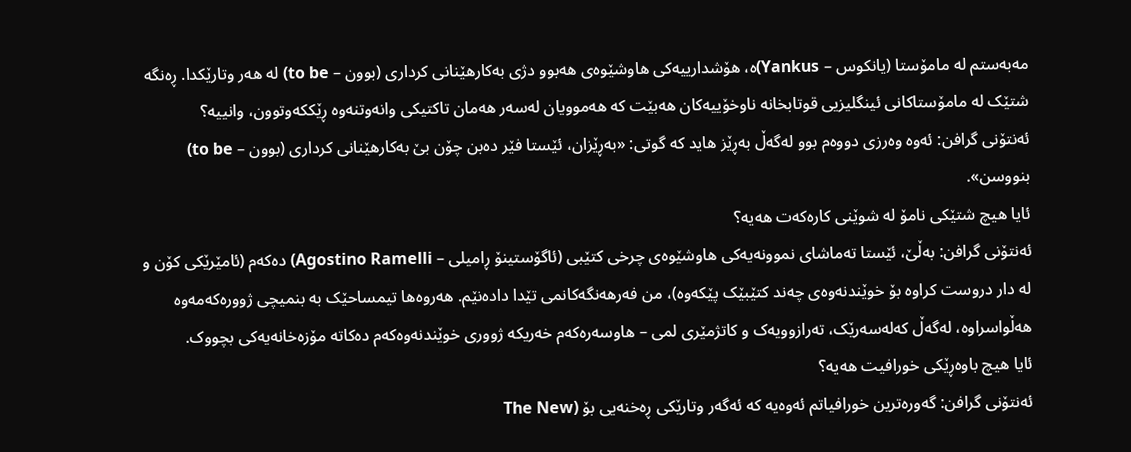مەبەستم لە مامۆستا (یانکوس – Yankus)ە، هۆشدارییەکی هاوشێوەی هەبوو دژی بەکارهێنانی کرداری (بوون – to be) لە هەر وتارێکدا. ڕەنگە شتێک لە مامۆستاکانی ئینگلیزیی قوتابخانە ناوخۆییەکان هەبێت کە هەموویان لەسەر هەمان تاکتیکی وانەوتنەوە ڕێککەوتوون، وانییە؟
ئەنتۆنی گرافن: ئەوە وەرزی دووەم بوو لەگەڵ بەڕێز هاید کە گوتی: «بەڕێزان، ئێستا فێر دەبن چۆن بێ بەکارهێنانی کرداری (بوون – to be) بنووسن».
ئایا هیچ شتێکی نامۆ لە شوێنی کارەکەت هەیە؟
ئەنتۆنی گرافن: بەڵێ، ئێستا تەماشای نموونەیەکی هاوشێوەی چرخی کتێبی (ئاگۆستینۆ ڕامیلی – Agostino Ramelli) دەکەم (ئامێرێکی کۆن و لە دار دروست کراوە بۆ خوێندنەوەی چەند کتێبێک پێکەوە)، من فەرهەنگەکانمی تێدا دادەنێم. هەروەها تیمساحێک بە بنمیچی ژوورەکەمەوە هەڵواسراوە، لەگەڵ کەلەسەرێک، تەرازوویەک و کاتژمێری لمی – هاوسەرەکەم خەریکە ژووری خوێندنەوەکەم دەکاتە مۆزەخانەیەکی بچووک.
ئایا هیچ باوەڕێکی خورافیت هەیە؟
ئەنتۆنی گرافن: گەورەترین خورافیاتم ئەوەیە کە ئەگەر وتارێکی ڕەخنەیی بۆ (The New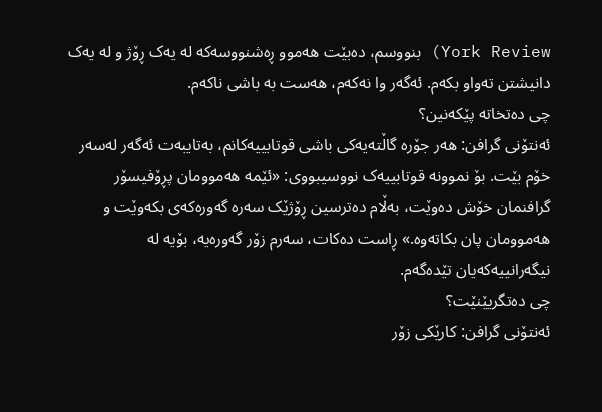York Review) بنووسم، دەبێت هەموو ڕەشنووسەکە لە یەک ڕۆژ و لە یەک دانیشتن تەواو بکەم. ئەگەر وا نەکەم، هەست بە باشی ناکەم.
چی دەتخاتە پێکەنین؟
ئەنتۆنی گرافن: هەر جۆرە گاڵتەیەکی باشی قوتابییەکانم، بەتایبەت ئەگەر لەسەر خۆم بێت. بۆ نموونە قوتابییەک نووسیبووی: «ئێمە هەموومان پڕۆفیسۆر گرافنمان خۆش دەوێت، بەڵام دەترسین ڕۆژێک سەرە گەورەکەی بکەوێت و هەموومان پان بکاتەوە.» ڕاست دەکات، سەرم زۆر گەورەیە، بۆیە لە نیگەرانییەکەیان تێدەگەم.
چی دەتگریێنێت؟
ئەنتۆنی گرافن: کارێکی زۆر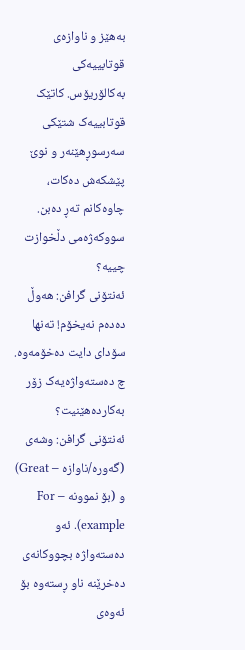بەهێز و ناوازەی قوتابییەکی بەکالۆریۆس. کاتێک قوتابییەک شتێکی سەرسوڕهێنەر و نوێ پێشکەش دەکات، چاوەکانم تەڕ دەبن.
سووکەژەمی دڵخوازت چییە؟
ئەنتۆنی گرافن: هەوڵ دەدەم نەیخۆم! تەنها سۆدای دایت دەخۆمەوە.
چ دەستەواژەیەک زۆر بەکاردەهێنیت؟
ئەنتۆنی گرافن: وشەی (گەورە/ناوازە – Great) و (بۆ نموونە – For example). ئەو دەستەواژە بچووکانەی دەخرێنە ناو ڕستەوە بۆ ئەوەی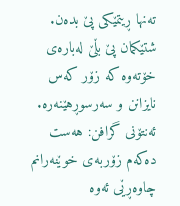تەنها ڕیتمێکی پێ بدەن.
شتێکمان پێ بڵێ لەبارەی خۆتەوە کە زۆر کەس نایزانن و سەرسوڕهێنەرە.
ئەنتۆنی گرافن: هەست دەکەم زۆربەی خوێنەرانم چاوەڕێی ئەوە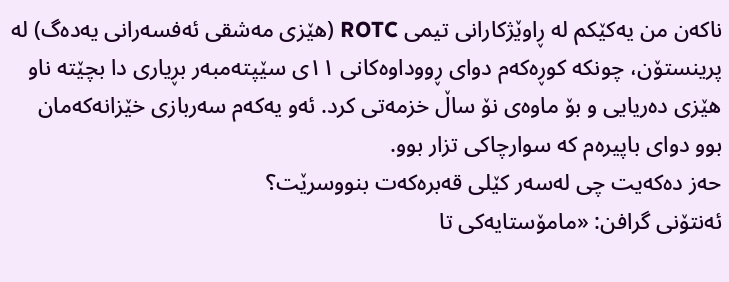ناکەن من یەکێکم لە ڕاوێژکارانی تیمی ROTC (هێزی مەشقی ئەفسەرانی یەدەگ) لە پرینستۆن، چونکە کوڕەکەم دوای ڕووداوەکانی ١١ی سێپتەمبەر بڕیاری دا بچێتە ناو هێزی دەریایی و بۆ ماوەی نۆ ساڵ خزمەتی کرد. ئەو یەکەم سەربازی خێزانەکەمان بوو دوای باپیرەم کە سوارچاکی تزار بوو.
حەز دەکەیت چی لەسەر کێلی قەبرەکەت بنووسرێت؟
ئەنتۆنی گرافن: «مامۆستایەکی تا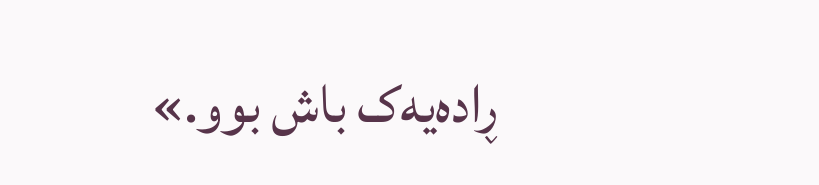ڕادەیەک باش بوو.»